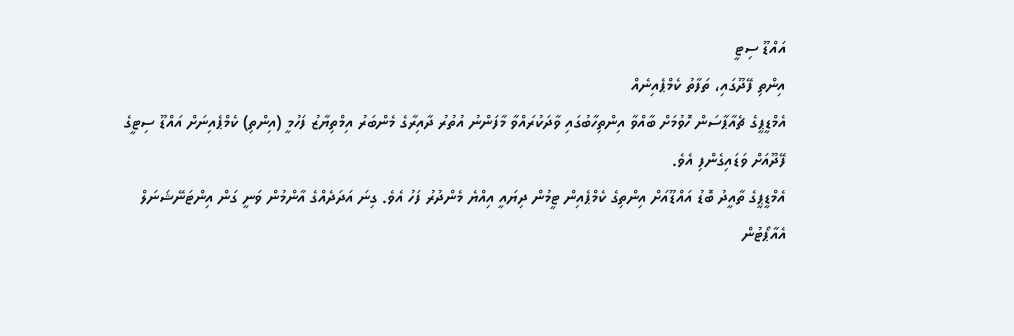އައްޑޫ ސިޓީ
އިންތި ފޭދޫގައި، ތަފާތު ކެމްޕެއިނެއް
އެމްޑީޕީގެ ޗެއާޕާސަން ހޮވުމަށް ބާއްވާ އިންތިހާބުގައި ވާދަކުރައްވާ މާފަންނު އުތުރު ދާއިރާގެ މެންބަރު އިމްތިޔާޒު ފަހުމީ (އިންތި) ކެމްޕެއިނަށް އައްޑޫ ސިޓީގެ ފޭދޫއަށް ވަޑައިގެންފި އެވެ.
އެމްޑީޕީގެ ތާއީދު ބޮޑު އައްޑޫއަށް އިންތިގެ ކެމްޕެއިން ޓީމުން ދިޔައީ އިއްޔެ މެންދުރު ފަހު އެވެ. ގިނަ އަދަދެއްގެ އާންމުން ވަނީ ގަން އިންޓަނޭޝަނަލް އެއާޕޯޓުން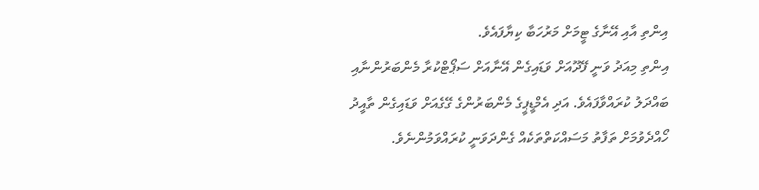އިންތި އާއި އޭނާގެ ޓީމަށް މަރުހަބާ ކިޔާފައެވެ.
އިންތި މިއަދު ވަނީ ފޭދޫއަށް ވަޑައިގެން އޭނާއަށް ސަޕޯޓްކުރާ މެންބަރުންނާއި ބައްދަލު ކުރައްވާފައެވެ. އަދި އެމްޑީޕީގެ މެންބަރުންގެ ގޭގެއަށް ވަޑައިގެން ތާއީދު ހޯއްދެވުމަށް ތަފާތު މަސައްކަތްތަކެއް ގެންދަވަނީ ކުރައްވަމުންނެވެ.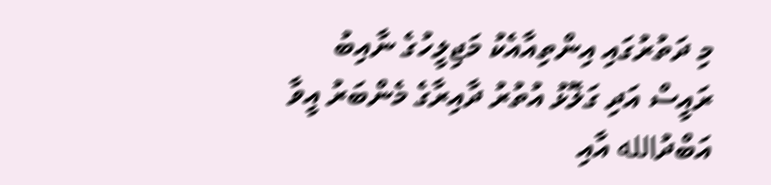މި ދަތުރުގައި އިންތިއާއެކު މަޖިލީހުގެ ނާއިބު ރައީސް އަދި ގަލޮޅު އުތުރު ދާއިރާގެ މެންބަރު އީވާ އަބްދުالله އާއި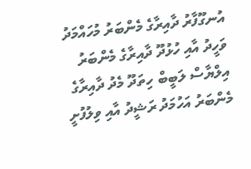އުނގޫފާރު ދާއިރާގެ މެންބަރު މުހައްމަދު ވަހީދު އާއި ހުޅުދޫ ދާއިރާގެ މެންބަރު އިލްޔާސް ލަބީބް ހިތަދޫ މެދު ދާއިރާގެ މެންބަރު އަހުމަދު ރަޝީދު އާއި ވިލުފުށީ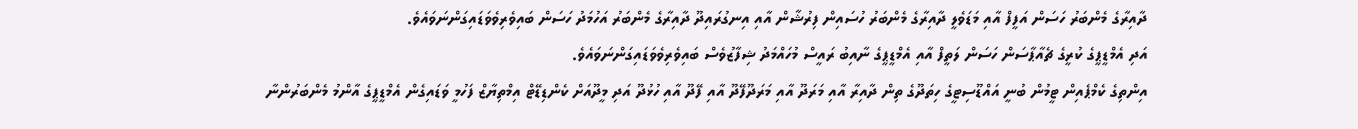ދާއިރާގެ މެންބަރު ހަސަން އަފީފް އާއި މަޑަވެލީ ދާއިރާގެ މެންބަރު ހުސައިން ފިރުޝާން އާއި އިނގުރައިދޫ ދާއިރާގެ މެންބަރު އަހުމަދު ހަސަން ބައިވެރިވެވަޑައިގަންނަވައެވެ.
އަދި އެމްޑީޕީގެ ކުރީގެ ޗެއާޕާސަން ހަސަން ލަތީފް އާއި އެމްޑީޕީގެ ނާއިބު ރައީސް މުހައްމަދު ޝިފާޒުވެސް ބައިވެރިވެވަޑައިގަންނަވައެވެ.
އިންތިގެ ކެމްޕެއިން ޓީމުން ބުނީ އައްޑޫސިޓީގެ ހިތަދޫގެ ތިން ދާއިރާ އާއި މަރަދޫ އާއި މަރަދޫފޭދޫ އާއި ފޭދޫ އާއި ހުޅުދޫ އަދި މީދޫއަށް ކެންޑިޑޭޓް އިމްތިޔާޒް ފަހުމީ ވަޑައިގެން އެމްޑީޕީގެ އާންމު މެންބަރުންނާ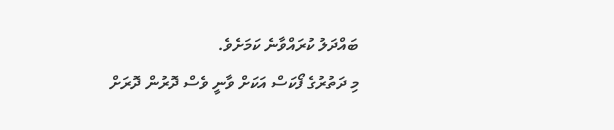ބައްދަލު ކުރައްވާނެ ކަމަށެވެ.
މި ދަތުރުގެ ފޯކަސް އަކަށް ވާނީ ވެސް ދޮރުން ދޮރަށް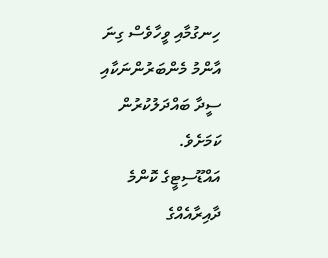ހިނގުމާއި ވީހާވެސް ގިނަ އާންމު މެންބަރުންނަކާއި ސީދާ ބައްދަލުކުރުން ކަމަށެވެ.
އައްޑޫސިޓީގެ ކޮންމެ ދާއިރާއެއްގެ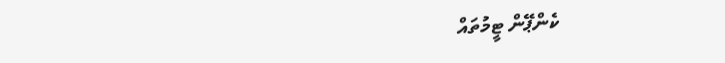ކެންޕޭން ޓީމުތައް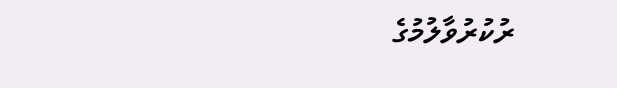ރުކުރުވާލުމުގެ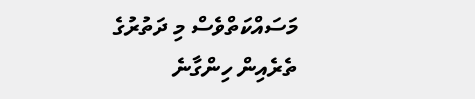މަސައްކަތްވެސް މި ދަތުރުގެ ތެރެއިން ހިންގާނެ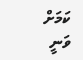ކަމަށް ވަނީ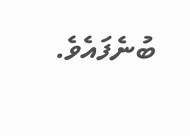ބުނެފައެވެ.